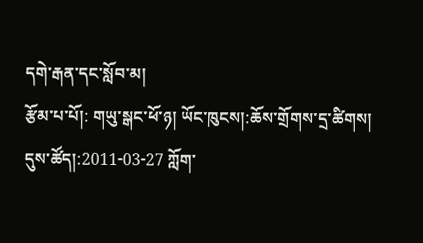དགེ་རྒན་དང་སློབ་མ།
རྩོམ་པ་པོ།: གཡུ་སྒང་ཕོ་ཉ། ཡོང་ཁུངས།:ཆོས་གྲོགས་དྲ་ཚིགས། དུས་ཚོད།:2011-03-27 ཀློག་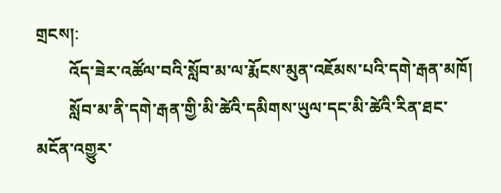གྲངས།:
        འོད་ཟེར་འཚོལ་བའི་སློབ་མ་ལ་རྨོངས་མུན་འཇོམས་པའི་དགེ་རྒན་མཁོ།
        སློབ་མ་ནི་དགེ་རྒན་གྱི་མི་ཚེའི་དམིགས་ཡུལ་དང་མི་ཚེའི་རིན་ཐང་མངོན་འགྱུར་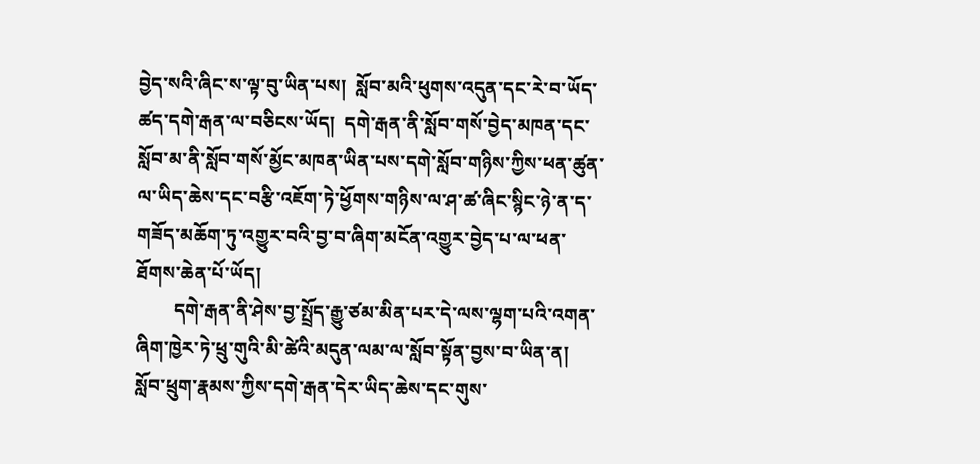བྱེད་སའི་ཞིང་ས་ལྟ་བུ་ཡིན་པས།  སློབ་མའི་ཕུགས་འདུན་དང་རེ་བ་ཡོད་ཚད་དགེ་རྒན་ལ་བཅིངས་ཡོད།  དགེ་རྒན་ནི་སློབ་གསོ་བྱེད་མཁན་དང་སློབ་མ་ནི་སློབ་གསོ་མྱོང་མཁན་ཡིན་པས་དགེ་སློབ་གཉིས་ཀྱིས་ཕན་ཚུན་ལ་ཡིད་ཆེས་དང་བརྩི་འཇོག་ཏེ་ཕྱོགས་གཉིས་ལ་ཤ་ཚ་ཞིང་སྙིང་ཉེ་ན་ད་གཟོད་མཆོག་ཏུ་འགྱུར་བའི་བྱ་བ་ཞིག་མངོན་འགྱུར་བྱེད་པ་ལ་ཕན་ཐོགས་ཆེན་པོ་ཡོད།
        དགེ་རྒན་ནི་ཤེས་བྱ་སྤྲོད་རྒྱུ་ཙམ་མིན་པར་དེ་ལས་ལྷག་པའི་འགན་ཞིག་ཁྱེར་ཏེ་ཕྲུ་གུའི་མི་ཚེའི་མདུན་ལམ་ལ་སློབ་སྟོན་བྱས་བ་ཡིན་ན།   སློབ་ཕྲུག་རྣམས་ཀྱིས་དགེ་རྒན་དེར་ཡིད་ཆེས་དང་གུས་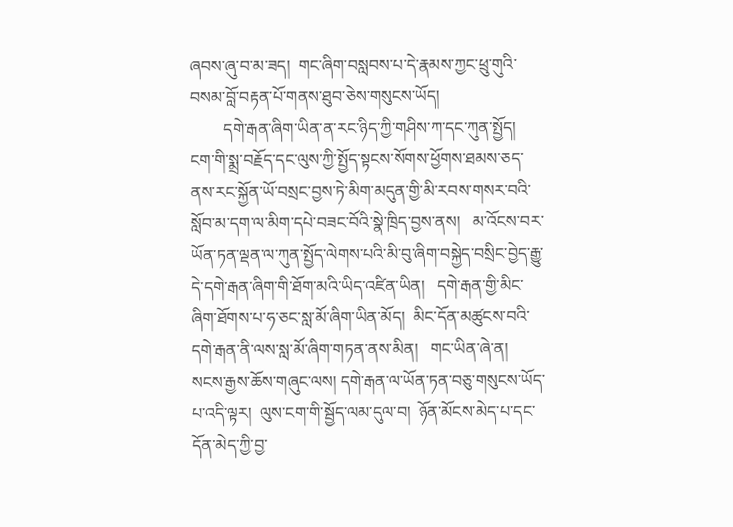ཞབས་ཞུ་བ་མ་ཟད།  གང་ཞིག་བསླབས་པ་དེ་རྣམས་ཀྱང་ཕྲུ་གུའི་བསམ་བློ་བརྟན་པོ་གནས་ཐུབ་ཅེས་གསུངས་ཡོད།
        དགེ་རྒན་ཞིག་ཡིན་ན་རང་ཉིད་ཀྱི་གཤིས་ཀ་དང་ཀུན་སྤྱོད།   ངག་གི་སྨྲ་བརྗོད་དང་ལུས་ཀྱི་སྤྱོད་སྟངས་སོགས་ཕྱོགས་ཐམས་ཅད་ནས་རང་སྐྱོན་ཡོ་བསྲང་བྱས་ཏེ་མིག་མདུན་གྱི་མི་རབས་གསར་བའི་སློབ་མ་དག་ལ་མིག་དཔེ་བཟང་བོའི་སྣེ་ཁྲིད་བྱས་ནས།   མ་འོངས་བར་ཡོན་ཏན་ལྡན་ལ་ཀུན་སྤྱོད་ལེགས་པའི་མི་བུ་ཞིག་བསྐྱེད་བསྲིང་བྱེད་རྒྱུ་དེ་དགེ་རྒན་ཞིག་གི་ཐོག་མའི་ཡིད་འཛིན་ཡིན།   དགེ་རྒན་གྱི་མིང་ཞིག་ཐོགས་པ་ཧ་ཅང་སླ་མོ་ཞིག་ཡིན་མོད།  མིང་དོན་མཚུངས་བའི་དགེ་རྒན་ནི་ལས་སླ་མོ་ཞིག་གཏན་ནས་མིན།   གང་ཡིན་ཞེ་ན།  སངས་རྒྱས་ཆོས་གཞུང་ལས། དགེ་རྒན་ལ་ཡོན་ཏན་བཅུ་གསུངས་ཡོད་པ་འདི་ལྟར།  ལུས་ངག་གི་སྦྱོད་ལམ་དུལ་བ།  ཉོན་མོངས་མེད་པ་དང་དོན་མེད་ཀྱི་བྱ་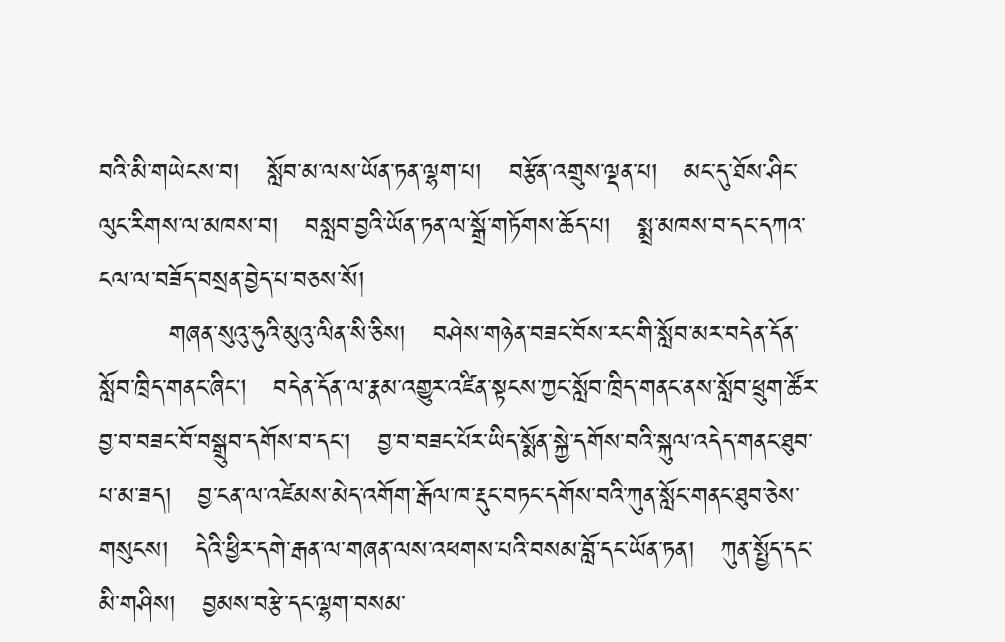བའི་མི་གཡེངས་བ།   སློབ་མ་ལས་ཡོན་ཏན་ལྷག་པ།   བརྩོན་འགྲུས་ལྡན་པ།   མང་དུ་ཐོས་ཤིང་ལུང་རིགས་ལ་མཁས་བ།   བསླབ་བྱའི་ཡོན་ཏན་ལ་སྒྲོ་གཏོགས་ཆོད་པ།   སྨྲ་མཁས་བ་དང་དཀའ་ངལ་ལ་བཟོད་བསྲན་བྱེད་པ་བཅས་སོ།
        གཞན་སུའུ་ཧུའི་མུའུ་ལིན་སི་ཅིས།   བཤེས་གཉེན་བཟང་བོས་རང་གི་སློབ་མར་བདེན་དོན་སློབ་ཁྲིད་གནང་ཞིང།   བདེན་དོན་ལ་རྣམ་འགྱུར་འཛིན་སྟངས་ཀྱང་སློབ་ཁྲིད་གནང་ནས་སློབ་ཕྲུག་ཚོར་བྱ་བ་བཟང་བོ་བསྒྲུབ་དགོས་བ་དང་།   བྱ་བ་བཟང་པོར་ཡིད་སྨོན་སྐྱེ་དགོས་བའི་སྐུལ་འདེད་གནང་ཐུབ་པ་མ་ཟད།   བྱ་ངན་ལ་འཛེམས་མེད་འགོག་རྒོལ་ཁ་རྡུང་བཏང་དགོས་བའི་ཀུན་སློང་གནང་ཐུབ་ཅེས་གསུངས།   དེའི་ཕྱིར་དགེ་རྒན་ལ་གཞན་ལས་འཕགས་པའི་བསམ་བློ་དང་ཡོན་ཏན།   ཀུན་སྤྱོད་དང་མི་གཤིས།   བྱམས་བརྩེ་དང་ལྷག་བསམ་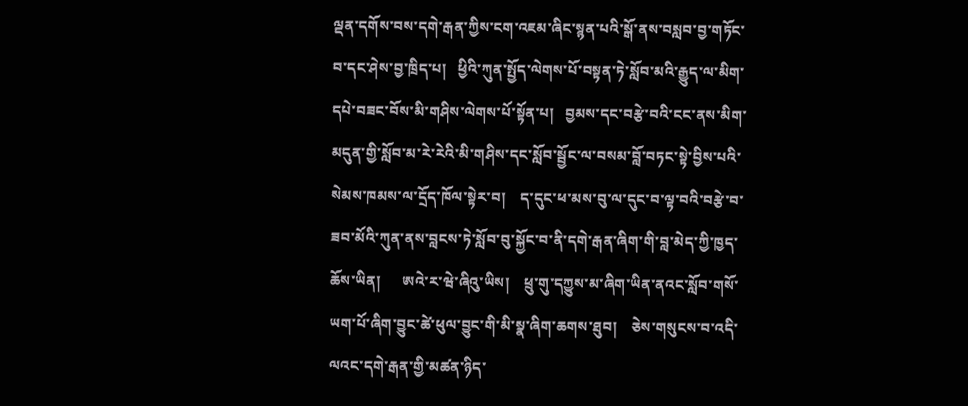ལྡན་དགོས་བས་དགེ་རྒན་ཀྱིས་ངག་འཇམ་ཞིང་སྙན་པའི་སྒོ་ནས་བསླབ་བྱ་གཏོང་བ་དང་ཤེས་བྱ་ཁྲིད་པ།   ཕྱིའི་ཀུན་སྤྱོད་ལེགས་པོ་བསྟན་ཏེ་སློབ་མའི་རྒྱུད་ལ་མིག་དཔེ་བཟང་བོས་མི་གཤིས་ལེགས་པོ་སྟོན་པ།   བྱམས་དང་བརྩེ་བའི་ངང་ནས་མིག་མདུན་གྱི་སློབ་མ་རེ་རེའི་མི་གཤིས་དང་སློབ་སྦྱོང་ལ་བསམ་བློ་བཏང་སྟེ་བྱིས་པའི་སེམས་ཁམས་ལ་དྲོད་ཁོལ་སྟེར་བ།    ད་དུང་ཕ་མས་བུ་ལ་དུང་བ་ལྟ་བའི་བརྩེ་བ་ཟབ་མོའི་ཀུན་ནས་བླངས་ཏེ་སློབ་བུ་སྐྱོང་བ་ནི་དགེ་རྒན་ཞིག་གི་བླ་མེད་ཀྱི་ཁྱད་ཆོས་ཡིན།      ཨའེ་ར་ཝེ་ཞིའུ་ཡིས།    ཕྲུ་གུ་དཀྱུས་མ་ཞིག་ཡིན་ནའང་སློབ་གསོ་ཡག་པོ་ཞིག་བྱུང་ཚེ་ཕུལ་བྱུང་གི་མི་སྣ་ཞིག་ཆགས་ཐུབ།    ཅེས་གསུངས་བ་འདི་ལའང་དགེ་རྒན་གྱི་མཚན་ཉིད་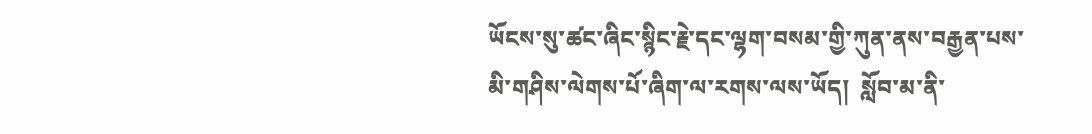ཡོངས་སུ་ཚང་ཞིང་སྙིང་རྗེ་དང་ལྷག་བསམ་གྱི་ཀུན་ནས་བརྒྱན་པས་མི་གཤིས་ལེགས་པོ་ཞིག་ལ་རགས་ལས་ཡོད།  སློབ་མ་ནི་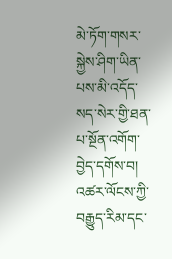མེ་ཏོག་གསར་སྐྱེས་ཤིག་ཡིན་པས་མི་འདོད་སད་སེར་གྱི་ཐན་པ་སྔོན་འགོག་བྱེད་དགོས་བ།   འཚར་ལོངས་ཀྱི་བརྒྱུད་རིམ་དང་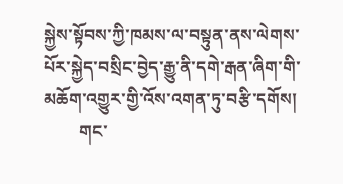སྐྱེས་སྟོབས་ཀྱི་ཁམས་ལ་བསྟུན་ནས་ལེགས་པོར་སྐྱེད་བསྲིང་བྱེད་རྒྱུ་ནི་དགེ་རྒན་ཞིག་གི་མཆོག་འགྱུར་གྱི་འོས་འགན་ཏུ་བརྩི་དགོས།
        གང་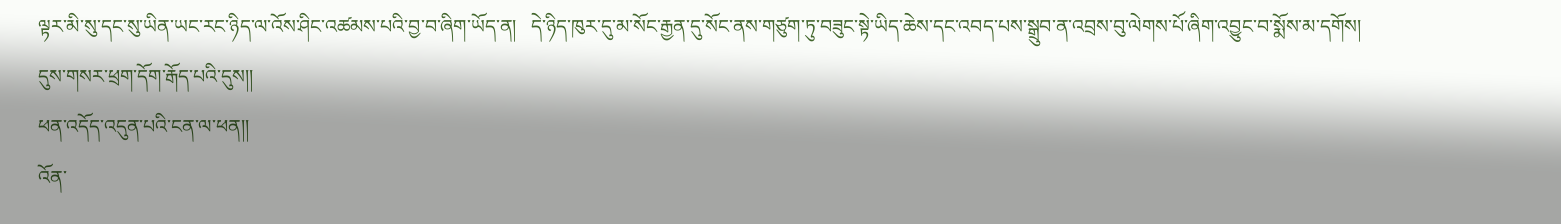ལྟར་མི་སུ་དང་སུ་ཡིན་ཡང་རང་ཉིད་ལ་འོས་ཤིང་འཚམས་པའི་བྱ་བ་ཞིག་ཡོད་ན།   དེ་ཉིད་ཁུར་དུ་མ་སོང་རྒྱན་དུ་སོང་ནས་གཙུག་ཏུ་བཟུང་སྟེ་ཡིད་ཆེས་དང་འབད་པས་སྒྲུབ་ན་འབྲས་བུ་ལེགས་པོ་ཞིག་འབྱུང་བ་སྨོས་མ་དགོས།
དུས་གསར་ཕྲག་དོག་རྒོད་པའི་དུས།།
ཕན་འདོད་འདུན་པའི་ངན་ལ་ཕན།།
འོན་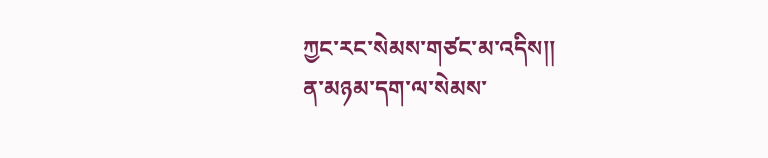ཀྱང་རང་སེམས་གཙང་མ་འདིས།།
ན་མཉམ་དག་ལ་སེམས་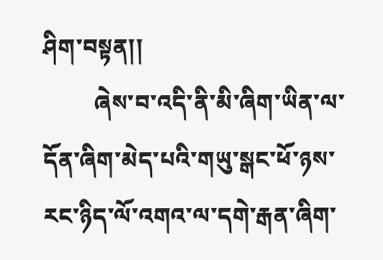ཤིག་བསྟན།།
         ཞེས་བ་འདི་ནི་མི་ཞིག་ཡིན་ལ་དོན་ཞིག་མེད་པའི་གཡུ་སྒང་ཕོ་ཉས་རང་ཉིད་ལོ་འགའ་ལ་དགེ་རྒན་ཞིག་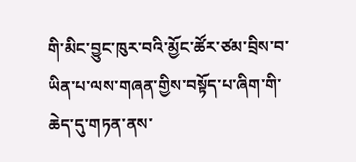གི་མིང་བྱུང་ཁུར་བའི་མྱོང་ཚོར་ཙམ་བྲིས་བ་ཡིན་པ་ལས་གཞན་གྱིས་བསྟོད་པ་ཞིག་གི་ཆེད་དུ་གཏན་ནས་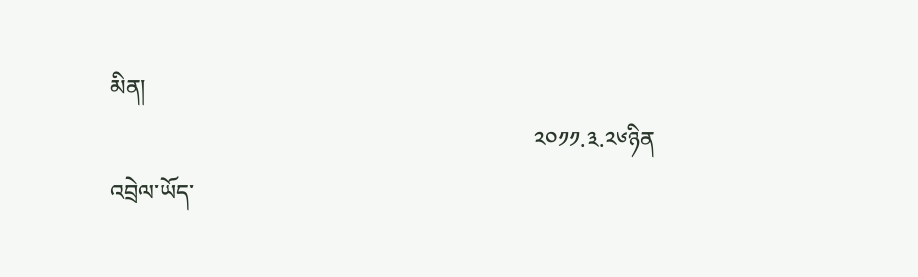མིན།
                                                                          ༢༠༡༡.༣.༢༦ཉིན
འབྲེལ་ཡོད་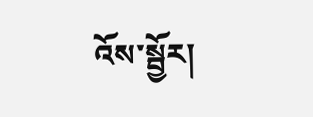འོས་སྦྱོར།